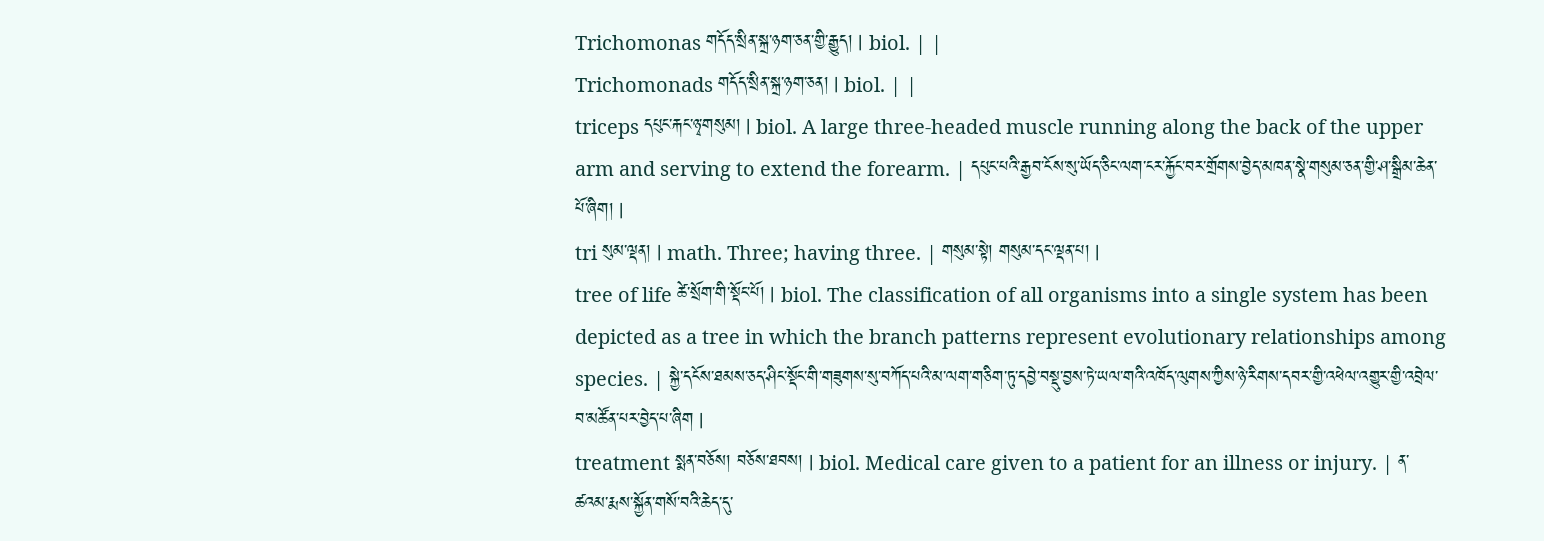Trichomonas གདོད་སྲིན་སྐྲ་ཉག་ཅན་གྱི་རྒྱུད། | biol. | |
Trichomonads གདོད་སྲིན་སྐྲ་ཉག་ཅན། | biol. | |
triceps དཔུང་རྐང་ཉྭ་གསུམ། | biol. A large three-headed muscle running along the back of the upper arm and serving to extend the forearm. | དཔུང་པའི་རྒྱབ་ངོས་སུ་ཡོད་ཅིང་ལག་ངར་རྐྱོང་བར་གྲོགས་བྱེད་མཁན་སྣེ་གསུམ་ཅན་གྱི་ཤ་སྒྲིམ་ཆེན་པོ་ཞིག། |
tri སུམ་ལྡན། | math. Three; having three. | གསུམ་སྟེ། གསུམ་དང་ལྡན་པ། |
tree of life ཚེ་སྲོག་གི་སྡོང་པོ། | biol. The classification of all organisms into a single system has been depicted as a tree in which the branch patterns represent evolutionary relationships among species. | སྐྱེ་དངོས་ཐམས་ཅད་ཤིང་སྡོང་གི་གཟུགས་སུ་བཀོད་པའི་མ་ལག་གཅིག་ཏུ་དབྱེ་བསྡུ་བྱས་ཏེ་ཡལ་གའི་འཁོད་ལུགས་ཀྱིས་ཉེ་རིགས་དབར་གྱི་འཕེལ་འགྱུར་གྱི་འབྲེལ་བ་མཚོན་པར་བྱེད་པ་ཞིག |
treatment སྨན་བཅོས། བཅོས་ཐབས། | biol. Medical care given to a patient for an illness or injury. | ན་ཚའམ་རྨས་སྐྱོན་གསོ་བའི་ཆེད་དུ་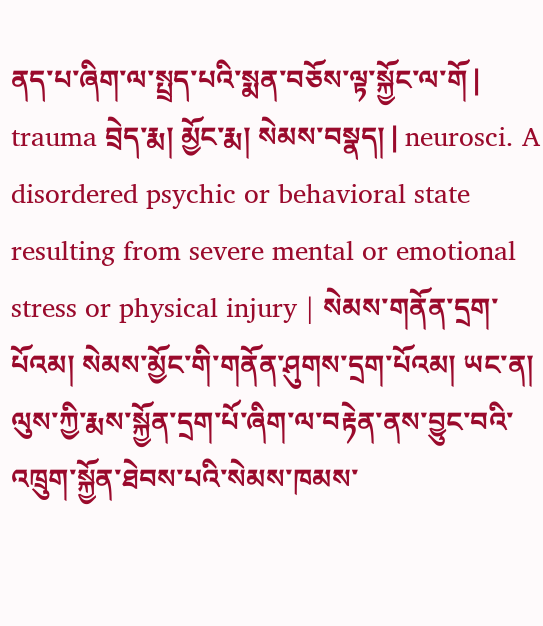ནད་པ་ཞིག་ལ་སྤྲད་པའི་སྨན་བཅོས་ལྟ་སྐྱོང་ལ་གོ |
trauma བྲེད་རྨ། མྱོང་རྨ། སེམས་བསྣད། | neurosci. A disordered psychic or behavioral state resulting from severe mental or emotional stress or physical injury | སེམས་གནོན་དྲག་པོའམ། སེམས་མྱོང་གི་གནོན་ཤུགས་དྲག་པོའམ། ཡང་ན། ལུས་ཀྱི་རྨས་སྐྱོན་དྲག་པོ་ཞིག་ལ་བརྟེན་ནས་བྱུང་བའི་འཁྲུག་སྐྱོན་ཐེབས་པའི་སེམས་ཁམས་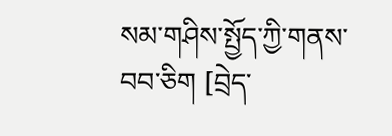སམ་གཤིས་སྤྱོད་ཀྱི་གནས་བབ་ཅིག [བྲེད་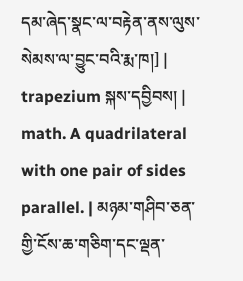དམ་ཞེད་སྣང་ལ་བརྟེན་ནས་ལུས་སེམས་ལ་བྱུང་བའི་རྨ་ཁ།] |
trapezium སྐས་དབྱིབས། | math. A quadrilateral with one pair of sides parallel. | མཉམ་གཤིབ་ཅན་གྱི་ངོས་ཆ་གཅིག་དང་ལྡན་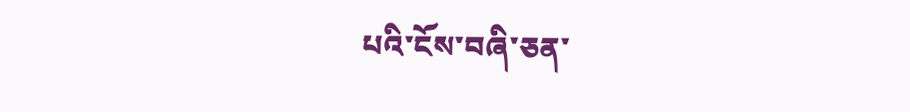པའི་ངོས་བཞི་ཅན་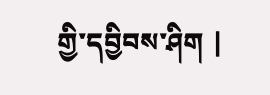གྱི་དབྱིབས་ཤིག |